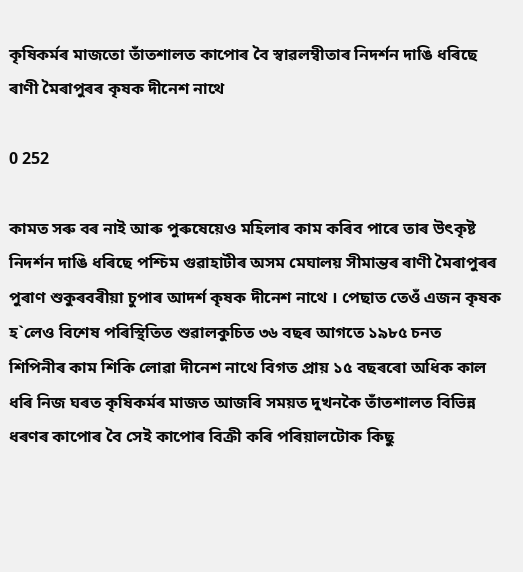কৃষিকৰ্মৰ মাজতো তাঁতশালত কাপোৰ বৈ স্বাৱলম্বীতাৰ নিদৰ্শন দাঙি ধৰিছে ৰাণী মৈৰাপুৰৰ কৃষক দীনেশ নাথে

0 252

কামত সৰু বৰ নাই আৰু পুৰুষেয়েও মহিলাৰ কাম কৰিব পাৰে তাৰ উৎকৃষ্ট নিদৰ্শন দাঙি ধৰিছে পশ্চিম গুৱাহাটীৰ অসম মেঘালয় সীমান্তৰ ৰাণী মৈৰাপুৰৰ পুৰাণ শুকুৰবৰীয়া চুপাৰ আদৰ্শ কৃষক দীনেশ নাথে । পেছাত তেওঁ এজন কৃষক হ`লেও বিশেষ পৰিস্থিতিত শুৱালকুচিত ৩৬ বছৰ আগতে ১৯৮৫ চনত শিপিনীৰ কাম শিকি লোৱা দীনেশ নাথে বিগত প্ৰায় ১৫ বছৰৰো অধিক কাল ধৰি নিজ ঘৰত কৃষিকৰ্মৰ মাজত আজৰি সময়ত দুখনকৈ তাঁতশালত বিভিন্ন ধৰণৰ কাপোৰ বৈ সেই কাপোৰ বিক্ৰী কৰি পৰিয়ালটোক কিছু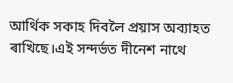আৰ্থিক সকাহ দিবলৈ প্ৰয়াস অব্যাহত ৰাখিছে।এই সন্দৰ্ভত দীনেশ নাথে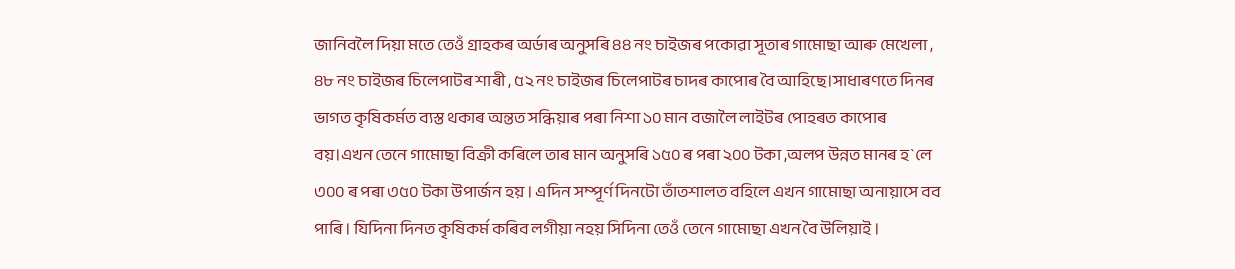জানিবলৈ দিয়া মতে তেওঁ গ্ৰাহকৰ অৰ্ডাৰ অনুসৰি ৪৪ নং চাইজৰ পকোৱা সূতাৰ গামোছা আৰু মেখেলা , ৪৮ নং চাইজৰ চিলেপাটৰ শাৰী , ৫২ নং চাইজৰ চিলেপাটৰ চাদৰ কাপোৰ বৈ আহিছে।সাধাৰণতে দিনৰ ভাগত কৃষিকৰ্মত ব্যস্ত থকাৰ অন্তত সন্ধিয়াৰ পৰা নিশা ১০ মান বজালৈ লাইটৰ পোহৰত কাপোৰ বয়।এখন তেনে গামোছা বিক্ৰী কৰিলে তাৰ মান অনুসৰি ১৫০ ৰ পৰা ২০০ টকা ,অলপ উন্নত মানৰ হ`লে ৩০০ ৰ পৰা ৩৫০ টকা উপাৰ্জন হয় । এদিন সম্পূৰ্ণ দিনটো তাঁতশালত বহিলে এখন গামোছা অনায়াসে বব পাৰি । যিদিনা দিনত কৃষিকৰ্ম কৰিব লগীয়া নহয় সিদিনা তেওঁ তেনে গামোছা এখন বৈ উলিয়াই ।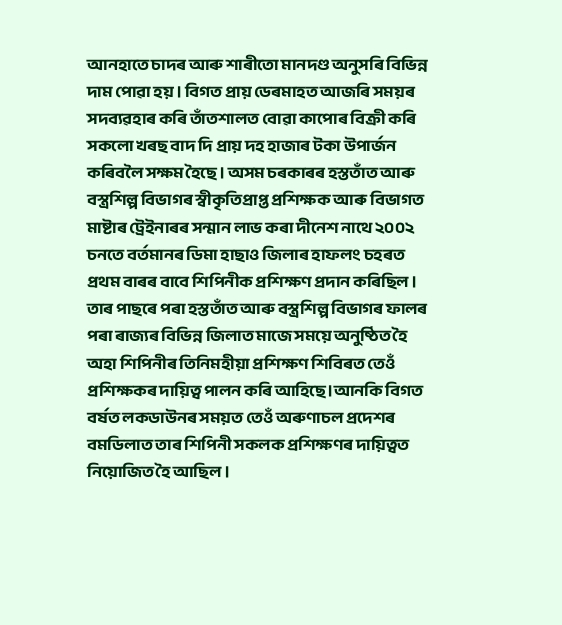আনহাতে চাদৰ আৰু শাৰীতো মানদণ্ড অনুসৰি বিভিন্ন দাম পোৱা হয় । বিগত প্ৰায় ডেৰমাহত আজৰি সময়ৰ সদব্যৱহাৰ কৰি তাঁতশালত বোৱা কাপোৰ বিক্ৰী কৰি সকলো খৰছ বাদ দি প্ৰায় দহ হাজাৰ টকা উপাৰ্জন কৰিবলৈ সক্ষম হৈছে । অসম চৰকাৰৰ হস্ততাঁত আৰু বস্ত্ৰশিল্প বিভাগৰ স্বীকৃতিপ্ৰাপ্ত প্ৰশিক্ষক আৰু বিভাগত মাষ্টাৰ ট্ৰেইনাৰৰ সন্মান লাভ কৰা দীনেশ নাথে ২০০২ চনতে বৰ্তমানৰ ডিমা হাছাও জিলাৰ হাফলং চহৰত প্ৰথম বাৰৰ বাবে শিপিনীক প্ৰশিক্ষণ প্ৰদান কৰিছিল । তাৰ পাছৰে পৰা হস্ততাঁত আৰু বস্ত্ৰশিল্প বিভাগৰ ফালৰ পৰা ৰাজ্যৰ বিভিন্ন জিলাত মাজে সময়ে অনুষ্ঠিত হৈ অহা শিপিনীৰ তিনিমহীয়া প্ৰশিক্ষণ শিবিৰত তেওঁ প্ৰশিক্ষকৰ দায়িত্ব পালন কৰি আহিছে।আনকি বিগত বৰ্ষত লকডাউনৰ সময়ত তেওঁ অৰুণাচল প্ৰদেশৰ বমডিলাত তাৰ শিপিনী সকলক প্ৰশিক্ষণৰ দায়িত্বত নিয়োজিত হৈ আছিল ।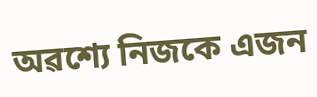অৱশ্যে নিজকে এজন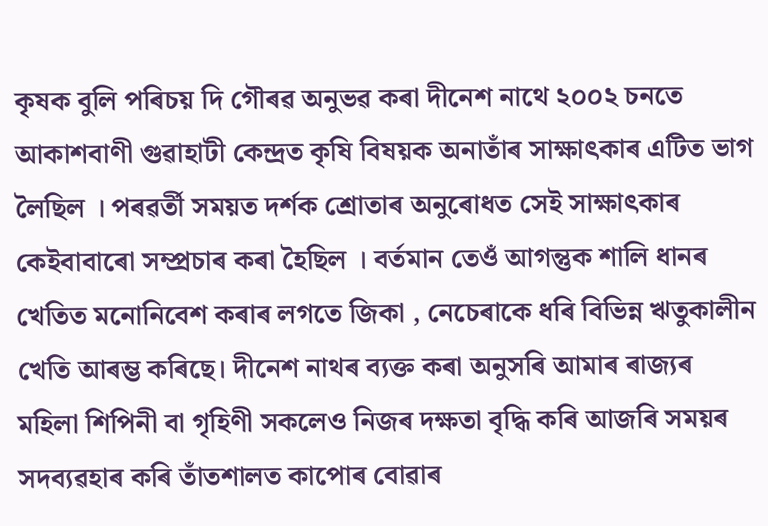কৃষক বুলি পৰিচয় দি গৌৰৱ অনুভৱ কৰা দীনেশ নাথে ২০০২ চনতে আকাশবাণী গুৱাহাটী কেন্দ্ৰত কৃষি বিষয়ক অনাতাঁৰ সাক্ষাৎকাৰ এটিত ভাগ লৈছিল । পৰৱৰ্তী সময়ত দৰ্শক শ্রোতাৰ অনুৰোধত সেই সাক্ষাৎকাৰ কেইবাবাৰো সম্প্ৰচাৰ কৰা হৈছিল । বৰ্তমান তেওঁ আগন্তুক শালি ধানৰ খেতিত মনোনিবেশ কৰাৰ লগতে জিকা , নেচেৰাকে ধৰি বিভিন্ন ঋতুকালীন খেতি আৰম্ভ কৰিছে। দীনেশ নাথৰ ব্যক্ত কৰা অনুসৰি আমাৰ ৰাজ্যৰ মহিলা শিপিনী বা গৃহিণী সকলেও নিজৰ দক্ষতা বৃদ্ধি কৰি আজৰি সময়ৰ সদব্যৱহাৰ কৰি তাঁতশালত কাপোৰ বোৱাৰ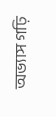অভ্যাস গঢ়ি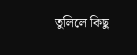তুলিলে কিছু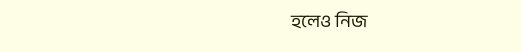হলেও নিজ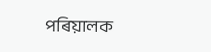পৰিয়ালক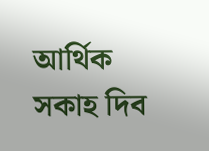আৰ্থিক সকাহ দিব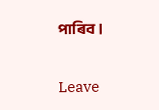পাৰিব ।

Leave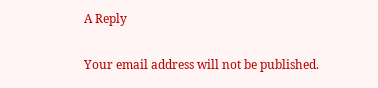A Reply

Your email address will not be published.